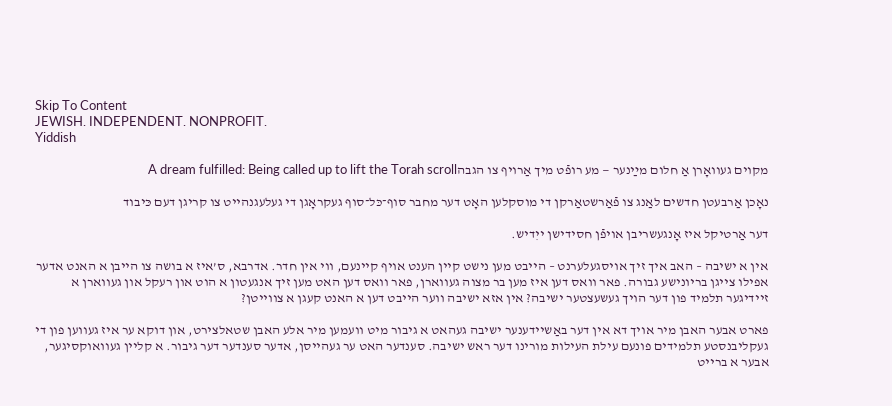Skip To Content
JEWISH. INDEPENDENT. NONPROFIT.
Yiddish

מקוים געוואָרן אַ חלום מײַנער — מע רופֿט מיך אַרויף צו הגבהA dream fulfilled: Being called up to lift the Torah scroll

נאָכן אַרבעטן חדשים לאַנג צו פֿאַרשטאַרקן די מוסקלען האָט דער מחבר סוף־כּל־סוף געקראָגן די געלעגנהייט צו קריגן דעם כּיבוד

דער אַרטיקל איז אָנגעשריבן אויפֿן חסידישן ייִדיש.

אין א ישיבה – האב איך זיך אויסגעלערנט – הייבט מען נישט קיין הענט אויף קיינעם, ווי אין חדר. אדרבא, ס’איז א בושה צו הייבן א האנט אדער אפילו צייגן בריונישע גבורה. פאר וואס דען איז מען בר מצוה געווארן, פאר וואס דען האט מען זיך אנגעטון א הוט און רעקל און געווארן א זיידיגער תלמיד פון דער הויך געשעצטער ישיבה? אין אזא ישיבה ווער הייבט דען א האנט קעגן א צווייטן?

פארט אבער האבן מיר אויך דא אין דער באַשיידענער ישיבה געהאט א גיבור מיט וועמען מיר אלע האבן שטאלצירט, און דוקא ער איז געווען פון די געקליבנסטע תלמידים פונעם עילת העילות מורינו דער ראש ישיבה. סענדער האט ער געהייסן, אדער סענדער דער גיבור. א קליין געוואוקסיגער, אבער א ברייט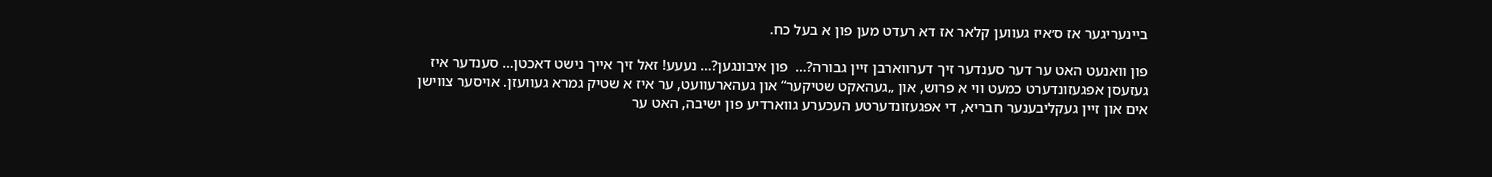ביינעריגער אז ס׳איז געווען קלאר אז דא רעדט מען פון א בעל כח.

פון וואנעט האט ער דער סענדער זיך דערווארבן זיין גבורה?…  פון איבונגען?… נעעע! זאל זיך אייך נישט דאכטן… סענדער איז געזעסן אפגעזונדערט כמעט ווי א פרוש, און „געהאקט שטיקער“ און געהארעוועט, ער איז א שטיק גמרא געוועזן. אויסער צווישן אים און זיין געקליבענער חבריא, די אפגעזונדערטע העכערע גווארדיע פון ישיבה, האט ער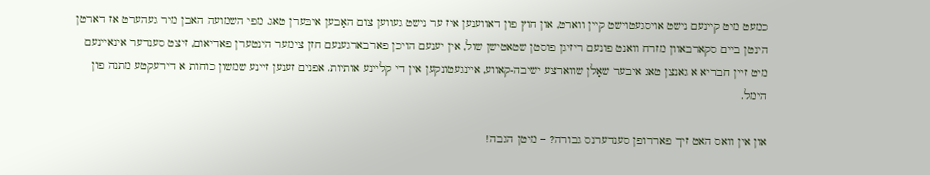כמעט מיט קיינעם נישט אויסגעטוישט קיין ווארט, און חוץ פון דאווענען איז ער נישט געווען צום האַבען איבּערן טאג. מפי השמועה האבן מיר געהערט אז דארטן הינטן ביים סקארבאוון מזרח וואנט פונעם ריזיגן פוסטן שטאטישן שול, אין יענעם הויכן פארבארגענעם חזן צימער הינטערן פאדיאום, זיצט סענדער אינאיינעם מיט זיין חבריא א גאנצן טאג איבער שאָלן שווארצע ישיבה-קאווע, איינגעטונקען אין די קליינע אותיות. אפנים זענען זיינע שמשון כוחות א דירעקטע מתנה פון הימל.

און אין וואס האט זיך פאררופן סענדערנס גבורה? – מיטן הגבה!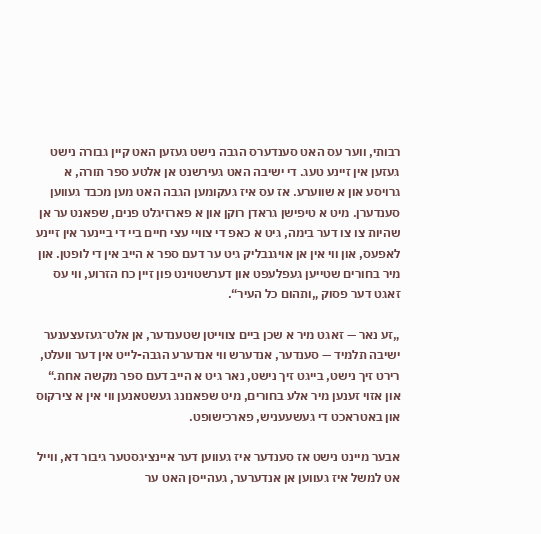רבותי, ווער עס האט סענדערס הגבה נישט געזען האט קיין גבורה נישט געזען אין זיינע טעג. די ישיבה האט געירשנט אן אלטע ספר תורה, א גרויסע און א שווערע. אז עס איז געקומען הגבה האט מען מכבד געווען סענדערן. מיט א טיפישן גראדן רוקן און א פארזיגלט פנים, שפאנט ער אן שהיות צו צו דער בימה, גיט א כאפ די צוויי עצי חיים ביי די ביינער אין זיינע לאפעס, און ווי אין אן אויגנבליק גיט ער דעם ספר א הייב אין די לופטן. און מיר בחורים שטייען געפלעפט און דערשטוינט פון זיין כח הזרוע, ווי עס זאגט דער פסוק „ותהום כל העיר“.

„זע נאר — זאגט מיר א שכן ביים צווייטן שטענדער, אן אלט־געזעצענער ישיבה תלמיד — סענדער, אנדערש ווי אנדערע הגבה-לייט אין דער וועלט, רירט זיך נישט, בייגט זיך נישט, נאר גיט א הייב דעם ספר מקשה אחת.“ און אזוי זענען מיר אלע בחורים, מיט שפאנונג געשטאנען ווי אין א צירקוס און באטראכט די געשעעניש, פארכישופט.

אבער מיינט נישט אז סענדער איז געווען דער איינציגסטער גיבור דא, ווייל אט למשל איז געווען אן אנדערער, געהייסן האט ער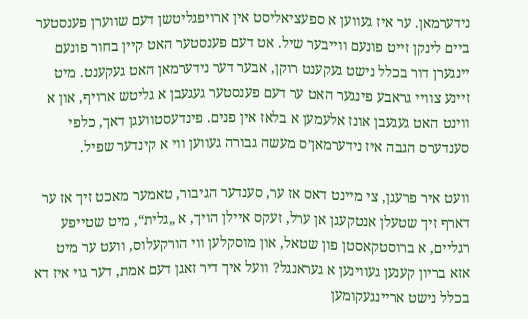נידערמאן. ער איז געווען א ספעציאליסט אין ארויפגליטשן דעם שווערן פענסטער ביים לינקן זייט פונעם ווייבער שיל. אט דעם פענסטער האט קיין בחור פונעם יינגערן דור בכלל נישט געקענט רוקן, אבער דער נידערמאן האט געקענט. מיט זיינע צוויי גראבע פינגער האט ער דעם פענסטער געגעבן א גליטש ארויף, און א ווינט האט געגעבן אונז אלעמען א בלאז אין פנים. פינדעסטוועגן דאך, כלפי סענדערס הגבה איז נידערמאן׳ס מעשה גבורה געווען ווי א קינדער שפיל.

וועט איר פרעגן, צי מיינט דאס אז ער, סענדער הגיבור, טאמער מאכט זיך אז ער דארף זיך שטעלן אנטקעגן אן ערל, זעקס איילן הויך, א „גלית“, מיט שטייפע רגליים, א ברוסטקאסטן פון שטאל, און מוסקלען ווי הורקעלוס, וועט ער מיט אזא בריון קענען געווינען א געראנגל? וועל איך דיר זאגן דעם אמת, דער גוי איז דא בכלל נישט אריינגעקומען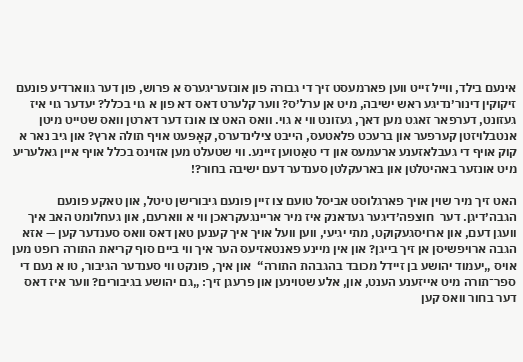אינעם בילד, ווייל זייט ווען פארמעסט זיך די גבורה פון אונזעריגערס א פרוש, פון דער גווארדיע פונעם זיקוקין דינור׳נדיגע ראש ישיבה, מיט אן ערל׳ס? ווער קלערט דאס דא פון א גוי בכלל? יעדער גוי איז געזונט, דערפאר זאגט מען דאך, געזונט ווי א גוי. וואס האט צו אונז דער דארטן וואס שטייט מיטן אנטבלויזטן קערפער און ברעכט פלאטעס, הייבט צילינדערס, קאָפּעט אויף תולה ארץ? און גיב נאר א קוק אויף די געבלאזענע ארעמעס און די טאַטוען זיינע. ווי שטעלט מען אזוינס בכלל אויף איין גאלעריע מיט אונזער באהיטלטן און בארעקלטן סענדער דעם ישיבה בחור?!

האט זיך מיר שוין אויך פארגלוסט אביסל טועם צו זיין פונעם גיבורישן טיטל, און טאקע פונעם הגבה׳דיגן. דער  חוצפה׳דיגער געדאנק איז מיר אריינגעקראכן ווי א ווארעם, און געחלומט האב איך וועגן דעם, און ארויסגעקוקט, מתי יגיעי, ווען וועל אויך איך קענען טאן דאס וואס סענדער קען — אזא הגבה ארויפשיסן אן זיך בייגן? און אין מיינע פאנטאזיעס הער איך ווי ביים סוף קריאת התורה רופט מען אויס „יעמוד יהושע בן זיידל מכובד בהגבהת התורה“  און איך, פונקט ווי סענדער הגיבור, טו א נעם די ספר־תורה מיט אייזענע הענט, און, אלע שטוינען און פרעגן זיך: „גם יהושע בגיבורים? ווער איז דאס דער בחור וואס קען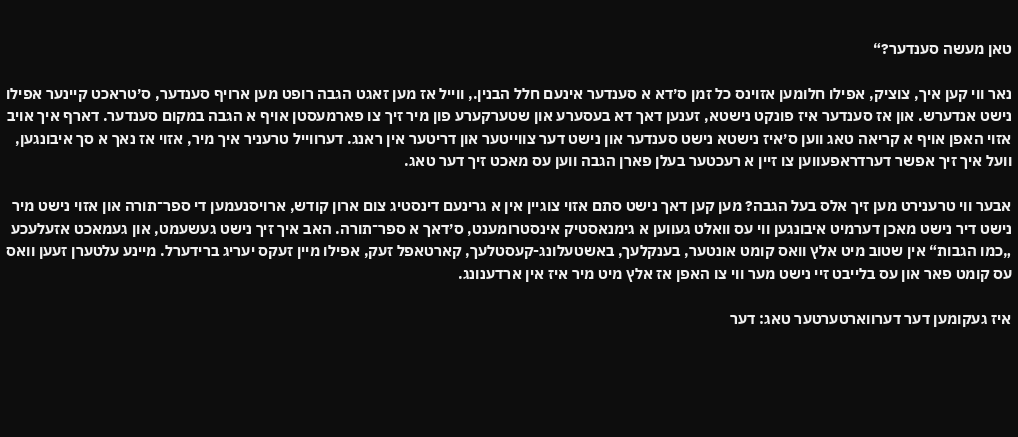טאן מעשה סענדער?“

נאר ווי קען איך, צוציק, אפילו חלומען אזוינס כל זמן ס׳דא א סענדער אינעם חלל הבנין., ווייל אז מען זאגט הגבה רופט מען ארויף סענדער, ס׳טראכט קיינער אפילו נישט אנדערש. און אז סענדער איז פונקט נישטא, זענען דאך דא בעסערע און שטערקערע פון מיר זיך צו פארמעסטן אויף א הגבה במקום סענדער. דארף איך אויב אזוי האפן אויף א קריאה טאג ווען ס׳איז נישטא נישט סענדער און נישט דער צווייטער און דריטער אין ראנג. דערווייל טרעניר איך מיר, אזוי אז נאך א סך איבונגען, וועל איך זיך אפשר דערדראפעווען צו זיין א רעכטער בעלן פארן הגבה ווען עס מאכט זיך דער טאג.

אבער ווי טרענירט מען זיך אלס בעל הגבה? מען קען דאך נישט סתם אזוי צוגיין אין א גרינעם דינסטיג צום ארון קודש, ארויסנעמען די ספר־תורה און אזוי נישט מיר נישט דיר נישט מאכן דערמיט איבונגען ווי עס וואלט געווען א גימנאסטיק אינסטרומענט, ס׳דאך א ספר־תורה. האב איך זיך נישט געשעמט, און געמאכט אזעלעכע „כמו הגבות“ אין שטוב מיט אלץ וואס קומט אונטער, בענקלעך, באשטעלונג-קעסטלעך, קארטאפל זעק, אפילו מיין זעקס יעריג ברידערל. מיינע עלטערן זעען וואס עס קומט פאר און עס בלייבט זיי נישט מער ווי צו האפן אז אלץ מיט מיר איז אין ארדענונג.

איז געקומען דער דערווארטערטער טאג: דער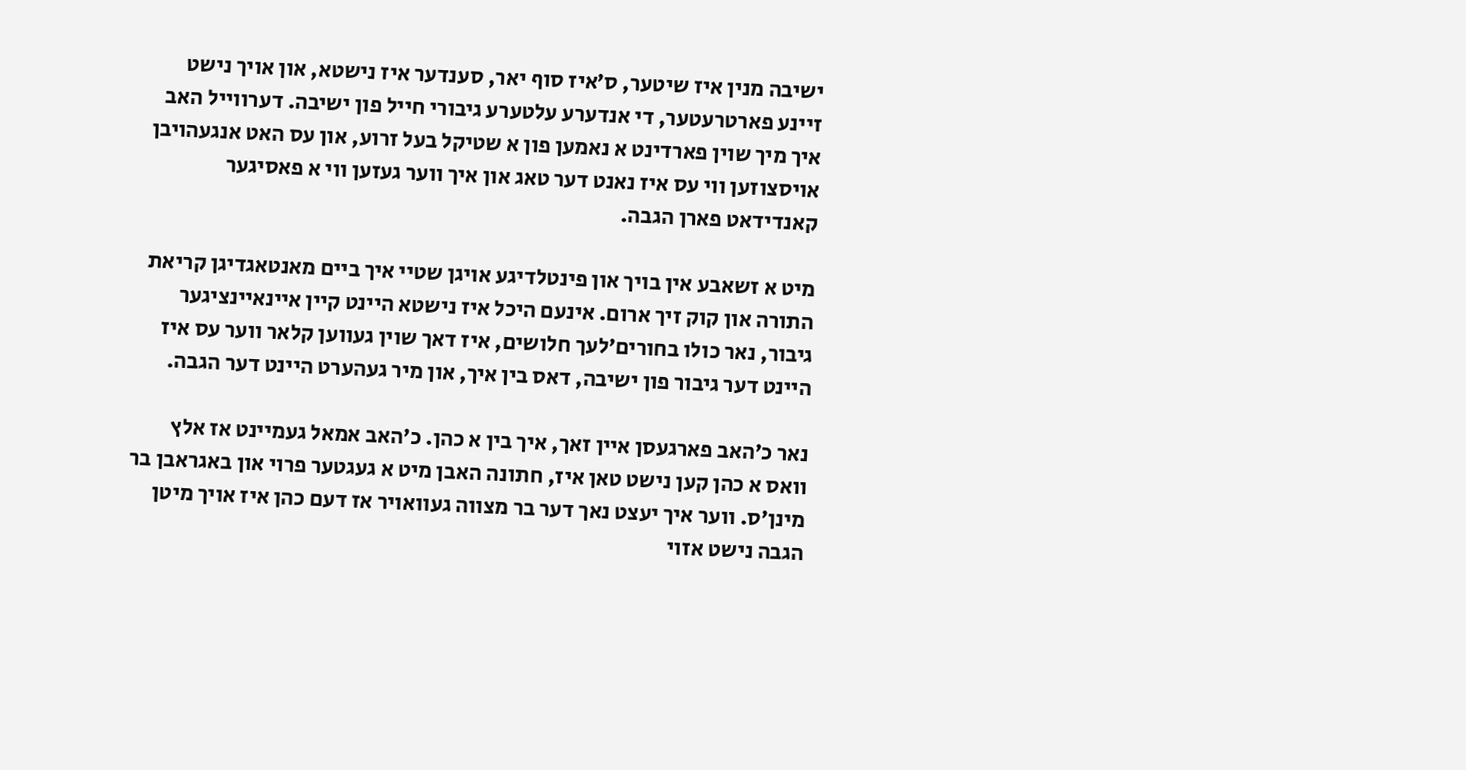ישיבה מנין איז שיטער, ס’איז סוף יאר, סענדער איז נישטא, און אויך נישט זיינע פארטרעטער, די אנדערע עלטערע גיבורי חייל פון ישיבה. דערווייל האב איך מיך שוין פארדינט א נאמען פון א שטיקל בעל זרוע, און עס האט אנגעהויבן אויסצוזען ווי עס איז נאנט דער טאג און איך ווער געזען ווי א פאסיגער קאנדידאט פארן הגבה.

מיט א זשאבע אין בויך און פינטלדיגע אויגן שטיי איך ביים מאנטאגדיגן קריאת התורה און קוק זיך ארום. אינעם היכל איז נישטא היינט קיין איינאיינציגער גיבור, נאר כולו בחורים׳לעך חלושים, איז דאך שוין געווען קלאר ווער עס איז היינט דער גיבור פון ישיבה, דאס בין איך, און מיר געהערט היינט דער הגבה.

נאר כ׳האב פארגעסן איין זאך, איך בין א כהן. כ’האב אמאל געמיינט אז אלץ וואס א כהן קען נישט טאן איז, חתונה האבן מיט א געגטער פרוי און באגראבן בר מינן׳ס. ווער איך יעצט נאך דער בר מצווה געוואויר אז דעם כהן איז אויך מיטן הגבה נישט אזוי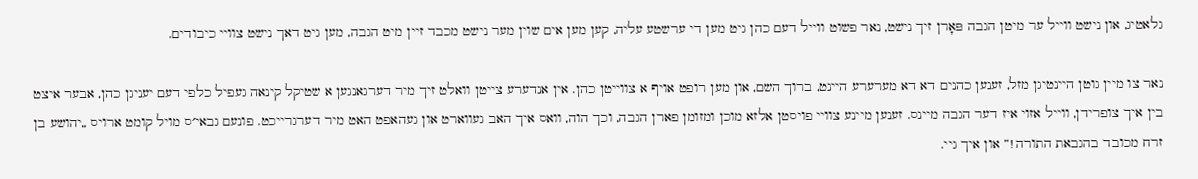גלאטיג, און נישט ווייל ער מיטן הגבה פּאָרן זיך נישט, נאר פשוט ווייל דעם כהן גיט מען די ערשטע עליה, קען מען אים שוין מער נישט מכבד זיין מיט הגבה, מען גיט דאך נישט צוויי כיבודים.

נאר צו מיין גוטן היינטיגן מזל, זענען כהנים דא דא מערערע היינט, ברוך השם, און מען רופט אויף א צווייטן כהן. אין אנדערע צייטן וואלט זיך מיר דערגאנגען א שטיקל קינאה געפיל כלפי דעם יעניגן כהן, אבער איצט בין איך צופרידן, ווייל אזוי איז דער הגבה מיינס. זענען מיינע צוויי פויסטן אלזא מוכן ומזומן פארן הגבה, וכך הוה, וואס איך האב געווארט און געהאפט האט מיר דערגרייכט. פונעם גבאי׳ס מויל קומט ארויס „יהושע בן זרח מכובד בהגבאת התורה!“ און איך גיי.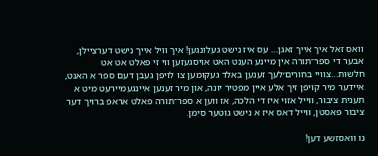וואס זאל איך אייך זאגן… עס איז נישט געלונגען! איך וויל אייך נישט דערציילן, אבער די ספר־תורה אין מיינע הענט האט אויסגעזען ווי זי פאלט אט אט חלשות…צוויי בחורים׳לעך זענען באלד געקומען צו לויפן געבן דעם ספר א האנט, איידער מיר קויפן זיך אלע איין מפטיר יונה, און מיר זענען איינגעמיירעט מיט א תענית ציבור, ווייל אזוי איז די הלכה, אז ווען א ספר־תורה פאלט אראפ ברויך דער ציבור פאסטן, ווייל דאס איז א נישט גוטער סימן.

נו וואסזשע דען!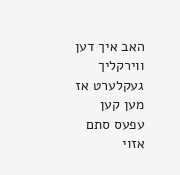האב איך דען ווירקליך געקלערט אז מען קען עפעס סתם אזוי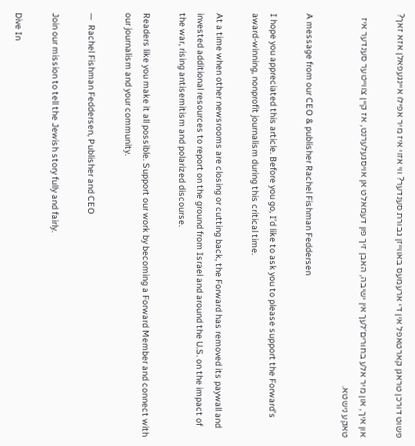פשוט דורכן טראגן קארטאפל אין די ארעמעס באווייזן גבורת סענדער? ווי אזוי איז מיר אפילו איינגעפאלן אזא זאך?

און איך, און מיר אלע בחורים׳לעך אין ישיבה, האבן זיך פון דעמאלט אן אויסגעלערנט, אז קיין צווייטער סענדער איז טאקע נישטא.

A message from our CEO & publisher Rachel Fishman Feddersen

I hope you appreciated this article. Before you go, I’d like to ask you to please support the Forward’s award-winning, nonprofit journalism during this critical time.

At a time when other newsrooms are closing or cutting back, the Forward has removed its paywall and invested additional resources to report on the ground from Israel and around the U.S. on the impact of the war, rising antisemitism and polarized discourse.

Readers like you make it all possible. Support our work by becoming a Forward Member and connect with our journalism and your community.

—  Rachel Fishman Feddersen, Publisher and CEO

Join our mission to tell the Jewish story fully and fairly.

Dive In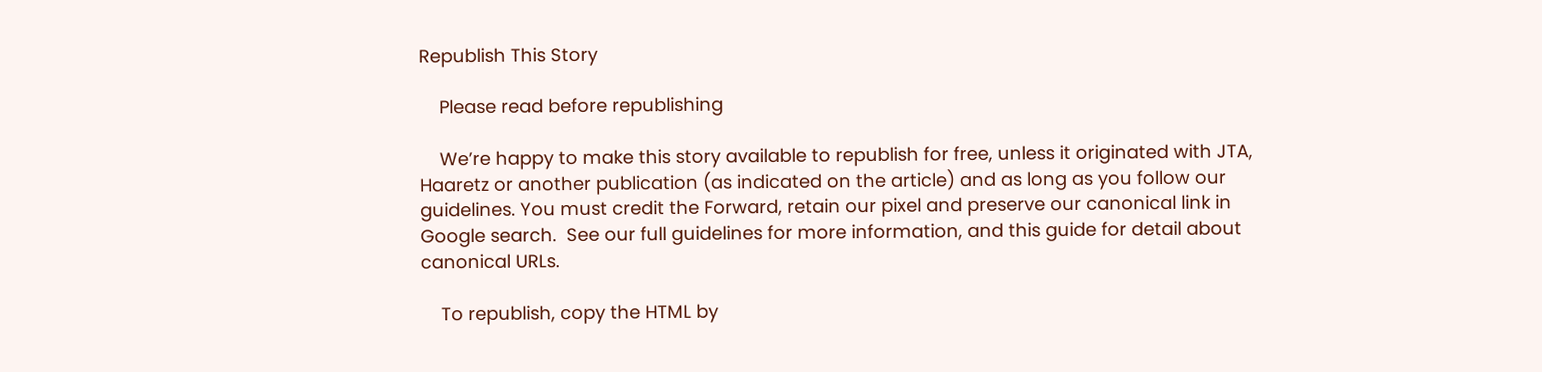Republish This Story

    Please read before republishing

    We’re happy to make this story available to republish for free, unless it originated with JTA, Haaretz or another publication (as indicated on the article) and as long as you follow our guidelines. You must credit the Forward, retain our pixel and preserve our canonical link in Google search.  See our full guidelines for more information, and this guide for detail about canonical URLs.

    To republish, copy the HTML by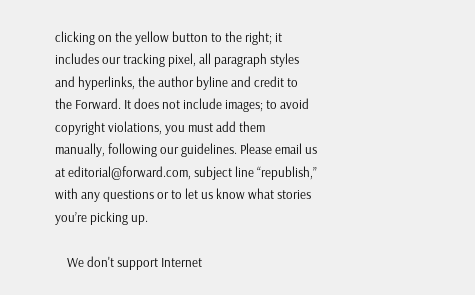clicking on the yellow button to the right; it includes our tracking pixel, all paragraph styles and hyperlinks, the author byline and credit to the Forward. It does not include images; to avoid copyright violations, you must add them manually, following our guidelines. Please email us at editorial@forward.com, subject line “republish,” with any questions or to let us know what stories you’re picking up.

    We don't support Internet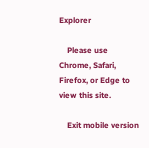Explorer

    Please use Chrome, Safari, Firefox, or Edge to view this site.

    Exit mobile version